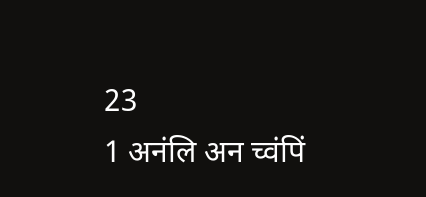23
1 अनंलि अन च्वंपिं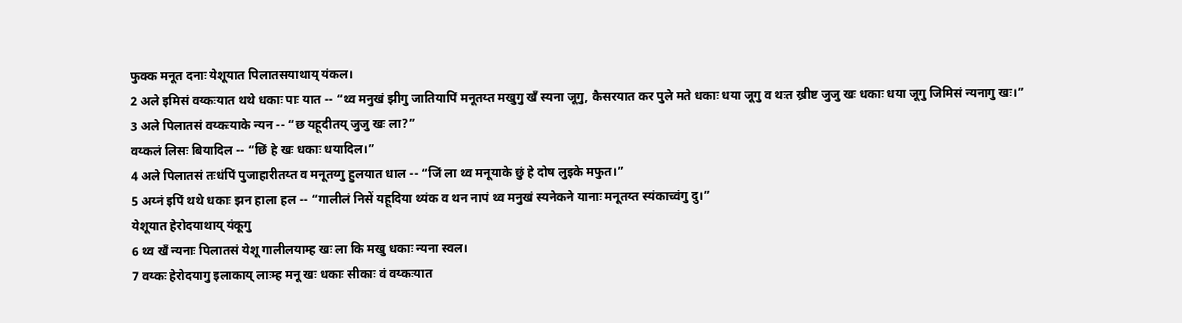फुक्क मनूत दनाः येशूयात पिलातसयाथाय् यंकल।
2 अले इमिसं वय्कःयात थथे धकाः पाः यात -- “थ्व मनुखं झीगु जातियापिं मनूतय्त मखुगु खँ स्यना जूगु, कैसरयात कर पुले मते धकाः धया जूगु व थःत ख्रीष्ट जुजु खः धकाः धया जूगु जिमिसं न्यनागु खः।”
3 अले पिलातसं वय्कःयाके न्यन -- “छ यहूदीतय् जुजु खः ला?”
वय्कलं लिसः बियादिल -- “छिं हे खः धकाः धयादिल।”
4 अले पिलातसं तःधंपिं पुजाहारीतय्त व मनूतय्गु हुलयात धाल -- “जिं ला थ्व मनूयाके छुं हे दोष लुइके मफुत।”
5 अय्नं इपिं थथे धकाः झन हाला हल -- “गालीलं निसें यहूदिया थ्यंक व थन नापं थ्व मनुखं स्यनेकने यानाः मनूतय्त स्यंकाच्वंगु दु।”
येशूयात हेरोदयाथाय् यंकूगु
6 थ्व खँ न्यनाः पिलातसं येशू गालीलयाम्ह खः ला कि मखु धकाः न्यना स्वल।
7 वय्कः हेरोदयागु इलाकाय् लाःम्ह मनू खः धकाः सीकाः वं वय्कःयात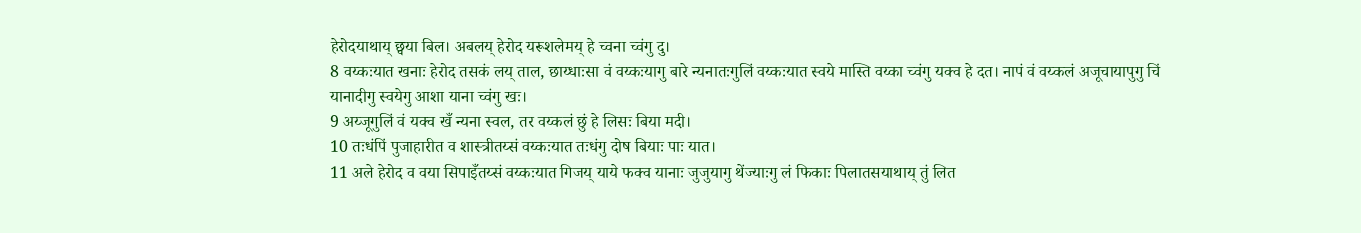हेरोदयाथाय् छ्वया बिल। अबलय् हेरोद यरूशलेमय् हे च्वना च्वंगु दु।
8 वय्कःयात खनाः हेरोद तसकं लय् ताल, छाय्धाःसा वं वय्कःयागु बारे न्यनातःगुलिं वय्कःयात स्वये मास्ति वय्का च्वंगु यक्व हे दत। नापं वं वय्कलं अजूचायापुगु चिं यानादीगु स्वयेगु आशा याना च्वंगु खः।
9 अय्जूगुलिं वं यक्व खँ न्यना स्वल, तर वय्कलं छुं हे लिसः बिया मदी।
10 तःधंपिं पुजाहारीत व शास्त्रीतय्सं वय्कःयात तःधंगु दोष बियाः पाः यात।
11 अले हेरोद व वया सिपाइँतय्सं वय्कःयात गिजय् याये फक्व यानाः जुजुयागु थेंज्याःगु लं फिकाः पिलातसयाथाय् तुं लित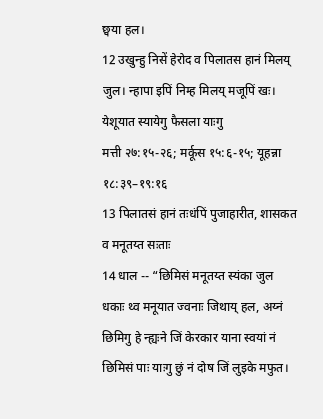छ्वया हल।
12 उखुन्हु निसें हेरोद व पिलातस हानं मिलय् जुल। न्हापा इपिं निम्ह मिलय् मजूपिं खः।
येशूयात स्यायेगु फैसला याःगु
मत्ती २७:१५-२६; मर्कूस १५:६-१५; यूहन्ना १८:३९–१९:१६
13 पिलातसं हानं तःधंपिं पुजाहारीत, शासकत व मनूतय्त सःताः
14 धाल -- “छिमिसं मनूतय्त स्यंका जुल धकाः थ्व मनूयात ज्वनाः जिथाय् हल, अय्नं छिमिगु हे न्ह्यःने जिं केरकार याना स्वयां नं छिमिसं पाः याःगु छुं नं दोष जिं लुइके मफुत।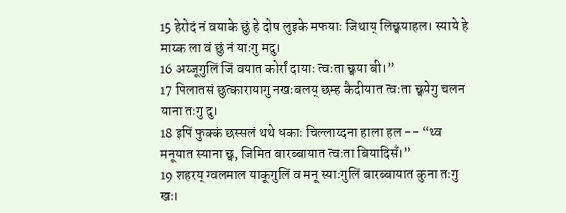15 हेरोदं नं वयाके छुं हे दोष लुइके मफयाः जिथाय् लिछ्वयाहल। स्याये हे माय्क ला वं छुं नं याःगु मदु।
16 अय्जूगुलिं जिं वयात कोर्रां दायाः त्वःता छ्वया बी।”
17 पिलातसं छुत्कारायागु नखःबलय् छम्ह कैदीयात त्वःता छ्वयेगु चलन याना तःगु दु।
18 इपिं फुक्कं छस्सलं थथे धकाः चिल्लाय्दना हाला हल -- “थ्व मनूयात स्याना छ्व, जिमित बारब्बायात त्वःता बियादिसँ।”
19 शहरय् ग्वलमाल याकूगुलिं व मनू स्याःगुलिं बारब्बायात कुना तःगु खः।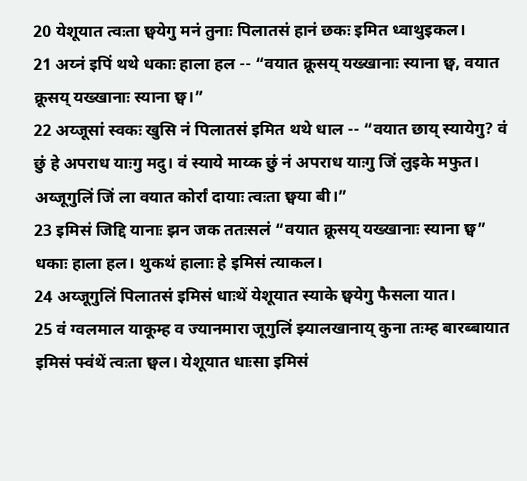20 येशूयात त्वःता छ्वयेगु मनं तुनाः पिलातसं हानं छकः इमित ध्वाथुइकल।
21 अय्नं इपिं थथे धकाः हाला हल -- “वयात क्रूसय् यख्खानाः स्याना छ्व, वयात क्रूसय् यख्खानाः स्याना छ्व।”
22 अय्जूसां स्वकः खुसि नं पिलातसं इमित थथे धाल -- “वयात छाय् स्यायेगु? वं छुं हे अपराध याःगु मदु। वं स्याये माय्क छुं नं अपराध याःगु जिं लुइके मफुत। अय्जूगुलिं जिं ला वयात कोर्रां दायाः त्वःता छ्वया बी।”
23 इमिसं जिद्दि यानाः झन जक ततःसलं “वयात क्रूसय् यख्खानाः स्याना छ्व” धकाः हाला हल। थुकथं हालाः हे इमिसं त्याकल।
24 अय्जूगुलिं पिलातसं इमिसं धाःथें येशूयात स्याके छ्वयेगु फैसला यात।
25 वं ग्वलमाल याकूम्ह व ज्यानमारा जूगुलिं झ्यालखानाय् कुना तःम्ह बारब्बायात इमिसं फ्वंथें त्वःता छ्वल। येशूयात धाःसा इमिसं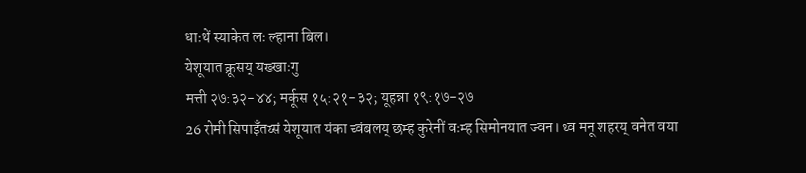धाःथें स्याकेत लः ल्हाना बिल।
येशूयात क्रूसय् यख्खाःगु
मत्ती २७:३२-४४; मर्कूस १५:२१-३२; यूहन्ना १९:१७-२७
26 रोमी सिपाइँतय्सं येशूयात यंका च्वंबलय् छम्ह कुरेनीं वःम्ह सिमोनयात ज्वन। थ्व मनू शहरय् वनेत वया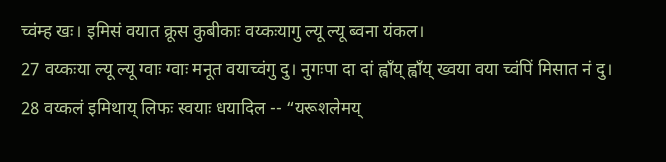च्वंम्ह खः। इमिसं वयात क्रूस कुबीकाः वय्कःयागु ल्यू ल्यू ब्वना यंकल।
27 वय्कःया ल्यू ल्यू ग्वाः ग्वाः मनूत वयाच्वंगु दु। नुगःपा दा दां ह्वाँय् ह्वाँय् ख्वया वया च्वंपिं मिसात नं दु।
28 वय्कलं इमिथाय् लिफः स्वयाः धयादिल -- “यरूशलेमय्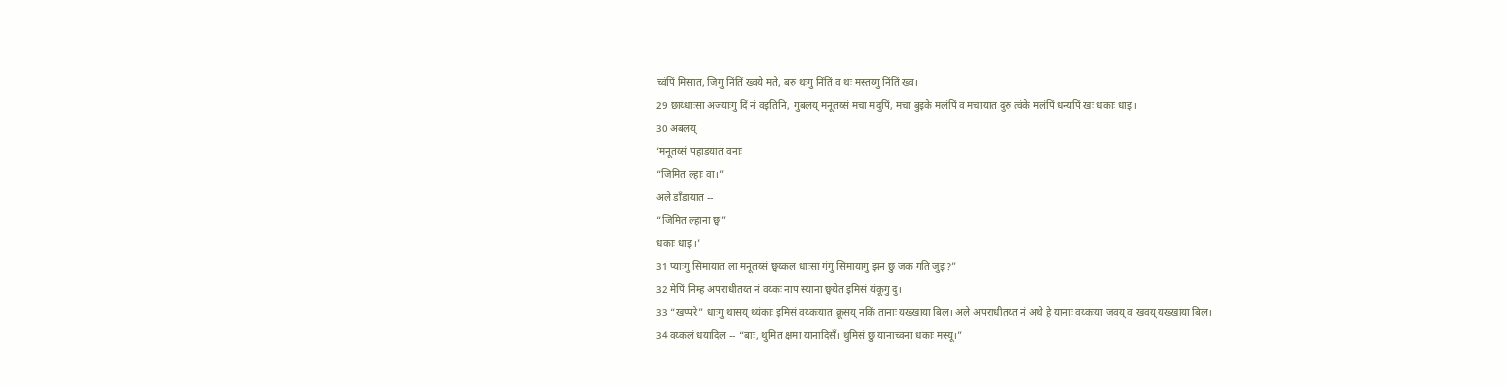च्वंपिं मिसात, जिगु निंतिं ख्वये मते, बरु थःगु निंतिं व थः मस्तय्गु निंतिं ख्व।
29 छाय्धाःसा अज्याःगु दिं नं वइतिनि, गुबलय् मनूतय्सं मचा मदुपिं, मचा बुइके मलंपिं व मचायात दुरु त्वंके मलंपिं धन्यपिं खः धकाः धाइ।
30 अबलय्
‘मनूतय्सं पहाडयात वनाः
“जिमित ल्हाः वा।”
अले डाँडायात --
“जिमित ल्हाना छ्व”
धकाः धाइ।’
31 प्याःगु सिमायात ला मनूतय्सं छ्वय्कल धाःसा गंगु सिमायागु झन छु जक गति जुइ?”
32 मेपिं निम्ह अपराधीतय्त नं वय्कः नाप स्याना छ्वयेत इमिसं यंकूगु दु।
33 “खप्परे” धाःगु थासय् थ्यंकाः इमिसं वय्कःयात क्रूसय् नकिं तानाः यख्खाया बिल। अले अपराधीतय्त नं अथे हे यानाः वय्कःया जवय् व खवय् यख्खाया बिल।
34 वय्कलं धयादिल -- “बाः, थुमित क्षमा यानादिसँ। थुमिसं छु यानाच्वना धकाः मस्यू।”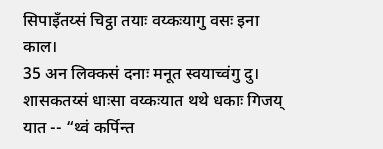सिपाइँतय्सं चिट्ठा तयाः वय्कःयागु वसः इना काल।
35 अन लिक्कसं दनाः मनूत स्वयाच्वंगु दु। शासकतय्सं धाःसा वय्कःयात थथे धकाः गिजय् यात -- “थ्वं कर्पिन्त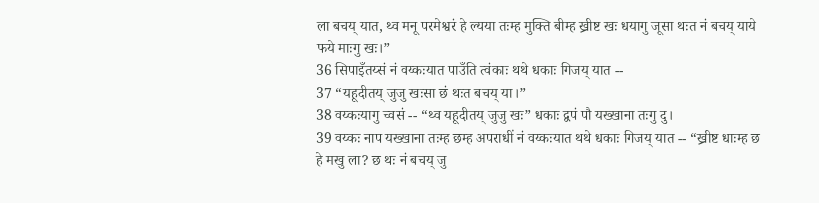ला बचय् यात, थ्व मनू परमेश्वरं हे ल्यया तःम्ह मुक्ति बीम्ह ख्रीष्ट खः धयागु जूसा थःत नं बचय् याये फये माःगु खः।”
36 सिपाइँतय्सं नं वय्कःयात पाउँति त्वंकाः थथे धकाः गिजय् यात --
37 “यहूदीतय् जुजु खःसा छं थःत बचय् या।”
38 वय्कःयागु च्वसं -- “थ्व यहूदीतय् जुजु खः” धकाः द्वपं पौ यख्खाना तःगु दु।
39 वय्कः नाप यख्खाना तःम्ह छम्ह अपराधीं नं वय्कःयात थथे धकाः गिजय् यात -- “ख्रीष्ट धाःम्ह छ हे मखु ला? छ थः नं बचय् जु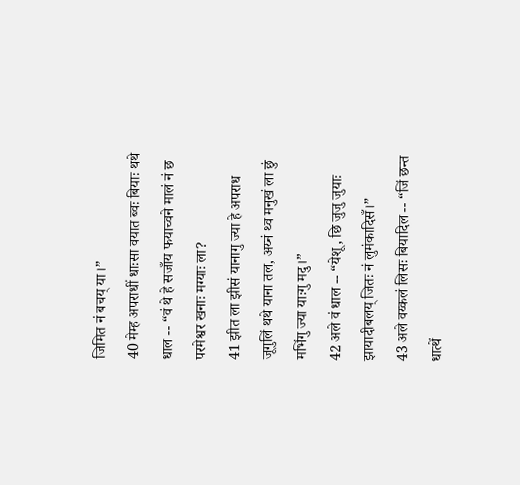जिमित नं बचय् या।”
40 मेम्ह अपराधीं धाःसा वयात ब्वः बियाः थथे धाल -- “वं थे हे सजाँय फयाच्वने मालं नं छ परमेश्वर खनाः मग्याः ला?
41 झीत ला झीसं यानागु ज्या हे अपराध जूगुलिं थथे याना तल, अय्नं थ्व मनुखं ला छुं मभिंगु ज्या याःगु मदु।”
42 अले वं धाल -- “येशू, छि जुजु जुयाः झायादीबलय् जितः नं लुमंकादिसँ।”
43 अले वय्कलं लिसः बियादिल -- “जिं छन्त धात्थें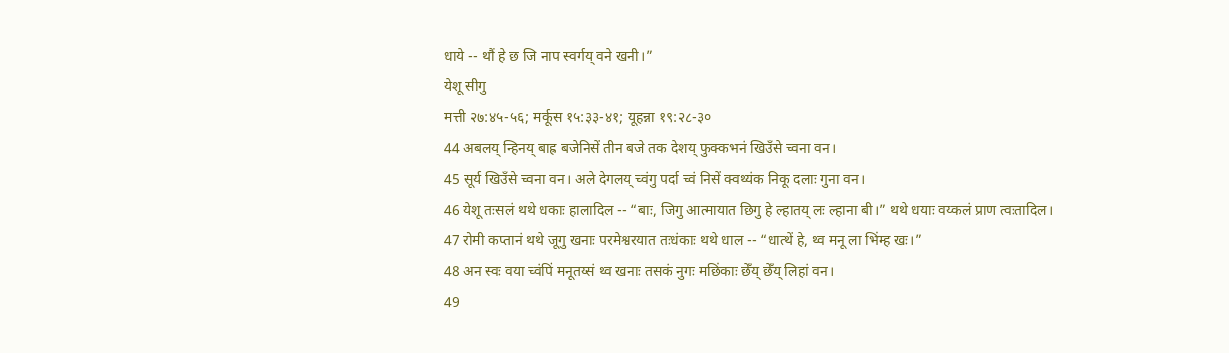धाये -- थौं हे छ जि नाप स्वर्गय् वने खनी।”
येशू सीगु
मत्ती २७:४५-५६; मर्कूस १५:३३-४१; यूहन्ना १९:२८-३०
44 अबलय् न्हिनय् बाह्र बजेनिसें तीन बजे तक देशय् फुक्कभनं खिउँसे च्वना वन।
45 सूर्य खिउँसे च्वना वन। अले देगलय् च्वंगु पर्दा च्वं निसें क्वथ्यंक निकू दलाः गुना वन।
46 येशू तःसलं थथे धकाः हालादिल -- “बाः, जिगु आत्मायात छिगु हे ल्हातय् लः ल्हाना बी।” थथे धयाः वय्कलं प्राण त्वःतादिल।
47 रोमी कप्तानं थथे जूगु खनाः परमेश्वरयात तःधंकाः थथे धाल -- “धात्थें हे, थ्व मनू ला भिंम्ह खः।”
48 अन स्वः वया च्वंपिं मनूतय्सं थ्व खनाः तसकं नुगः मछिंकाः छेँय् छेँय् लिहां वन।
49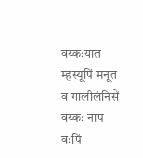वय्कःयात म्हस्यूपिं मनूत व गालीलंनिसें वय्कः नाप वःपिं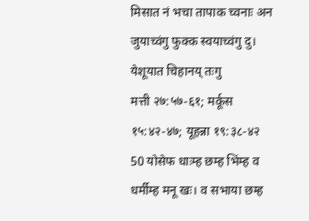मिसात नं भचा तापाक च्वनाः अन जुयाच्वंगु फुक्क स्वयाच्वंगु दु।
येशूयात चिहानय् तःगु
मत्ती २७:५७-६१; मर्कूस १५:४२-४७; यूहन्ना १९:३८-४२
50 योसेफ धाःम्ह छम्ह भिंम्ह व धर्मीम्ह मनू खः। व सभाया छम्ह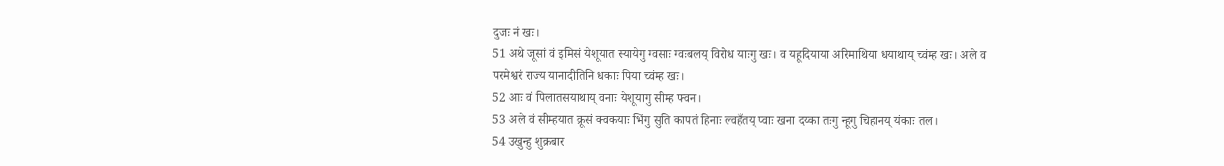दुजः नं खः।
51 अथे जूसां वं इमिसं येशूयात स्यायेगु ग्वसाः ग्वःबलय् विरोध याःगु खः। व यहूदियाया अरिमाथिया धयाथाय् च्वंम्ह खः। अले व परमेश्वरं राज्य यानादीतिनि धकाः पिया च्वंम्ह खः।
52 आः वं पिलातसयाथाय् वनाः येशूयागु सीम्ह फ्वन।
53 अले वं सीम्हयात क्रूसं क्वकयाः भिंगु सुति कापतं हिनाः ल्वहँतय् प्वाः खना दय्का तःगु न्हूगु चिहानय् यंकाः तल।
54 उखुन्हु शुक्रबार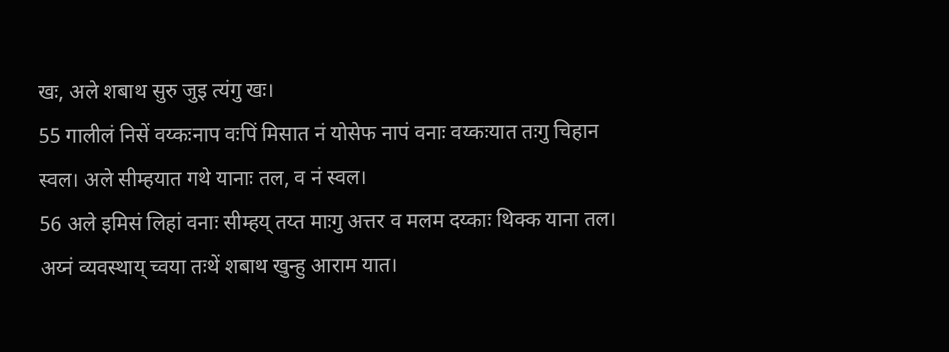खः, अले शबाथ सुरु जुइ त्यंगु खः।
55 गालीलं निसें वय्कःनाप वःपिं मिसात नं योसेफ नापं वनाः वय्कःयात तःगु चिहान स्वल। अले सीम्हयात गथे यानाः तल, व नं स्वल।
56 अले इमिसं लिहां वनाः सीम्हय् तय्त माःगु अत्तर व मलम दय्काः थिक्क याना तल। अय्नं व्यवस्थाय् च्वया तःथें शबाथ खुन्हु आराम यात।